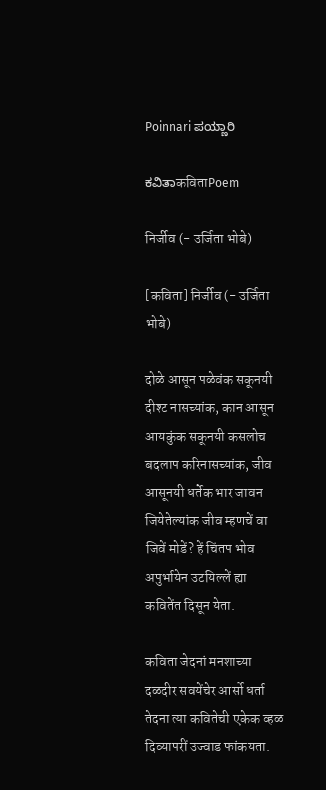Poinnari ಪಯ್ಣಾರಿ

ಕವಿತಾकविताPoem

निर्जीव (- उर्जिता भोबे)

[कविता] निर्जीव (- उर्जिता भोबे)

दोळे आसून पळेवंक सकून‌यी दीश्ट नासच्यांक, कान आसून आयकुंक सकून‌यी कसलोच बदलाप करिनासच्यांक, जीव आसून‌यी धर्तेक भार जावन जियेतेल्यांक जीव म्हणचें वा जिवें मोडें? हें चिंतप भोव अपुर्भायेन उटयिल्लें ह्या कवितेंत दिसून येता.

कविता जेदनां मनशाच्या दळदीर सवयेंचेर आर्सो धर्ता तेदना त्या कवितेची एकेक व्हळ दिव्यापरीं उज्वाड फांकयता.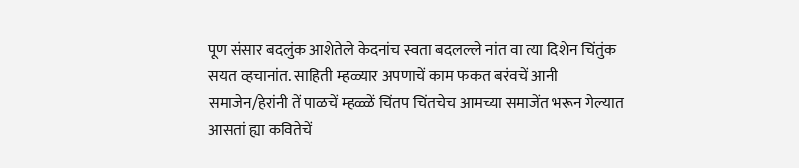पूण संसार बदलुंक आशेतेले केदनांच स्वता बदलल्ले नांत वा त्या दिशेन चिंतुंक सयत व्हचानांत. साहिती म्हळ्यार अपणाचें काम फकत बरंवचें आनी समाजेन/हेरांनी तें पाळचें म्हळ्ळें चिंतप चिंतचेच आमच्या समाजेंत भरून गेल्यात आसतां ह्या कवितेचें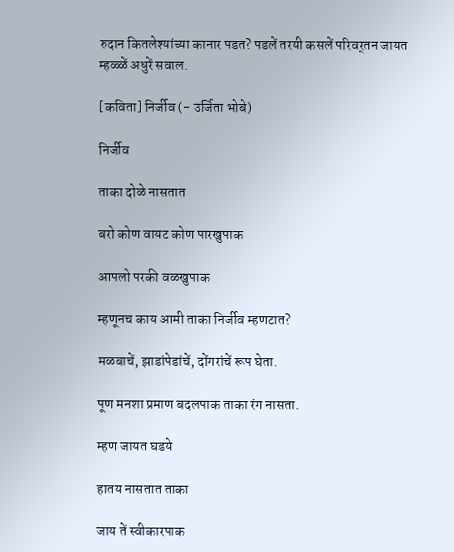रुदान कितलेश्यांच्या कानार पडत? पडलें तर‌यी कसलें परिवर‍्तन जायत म्हळ्ळें अधुरें सवाल.

[कविता] निर्जीव (- उर्जिता भोबे)

निर्जीव

ताका दोळे नासतात

बरो कोण वायट कोण पारखुपाक

आपलो परकी वळखुपाक

म्हणूनच काय आमी ताका निर्जीव म्हणटात?

मळबाचें, झाडांपेडांचें, दोंगरांचें रूप घेता.

पूण मनशा प्रमाण बदलपाक ताका रंग नासता.

म्हण जायत घडये

हातय नासतात ताका

जाय तें स्वीकारपाक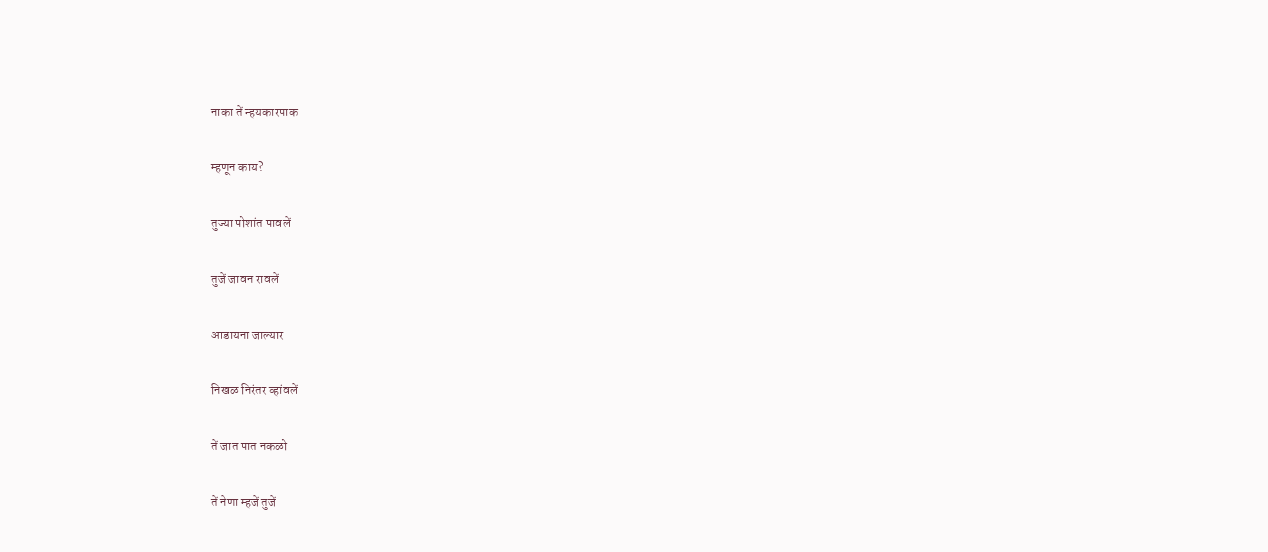नाका तें न्हयकारपाक

म्हणून काय?

तुज्या पोशांत पावलें

तुजें जावन रावलें

आडायना जाल्यार

निखळ निरंतर व्हांवलें

तें जात पात नकळो

तें नेणा म्हजें तुजें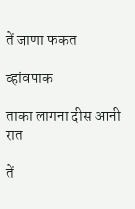तें जाणा फकत

व्हांवपाक

ताका लागना दीस आनी रात

तें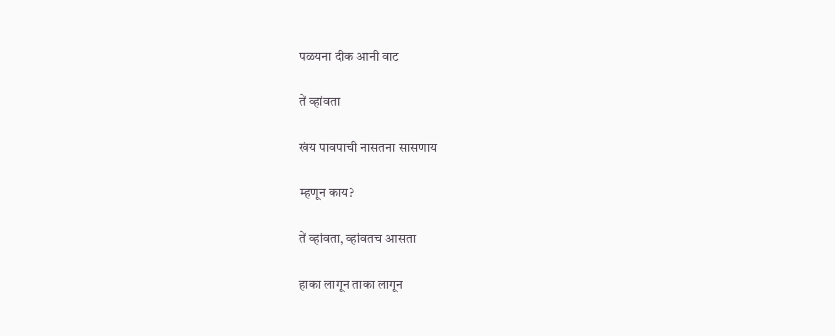पळयना दीक आनी वाट

तें व्हांवता

खंय पावपाची नासतना सासणाय

म्हणून काय?

तें व्हांवता, व्हांवतच आसता

हाका लागून ताका लागून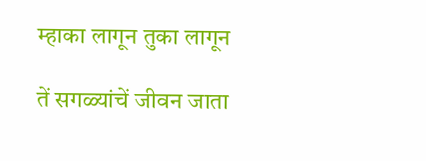म्हाका लागून तुका लागून

तें सगळ्यांचें जीवन जाता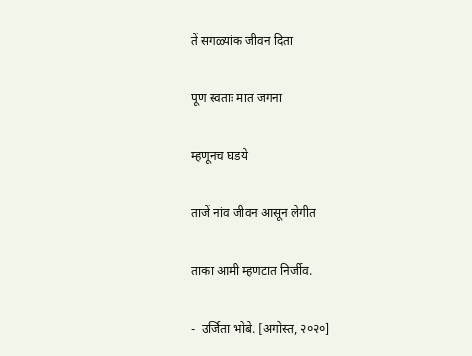तें सगळ्यांक जीवन दिता

पूण स्वताः मात जगना

म्हणूनच घडये

ताजें नांव जीवन आसून लेगीत

ताका आमी म्हणटात निर्जीव.

-  उर्जिता भोबे. [अगोस्त, २०२०]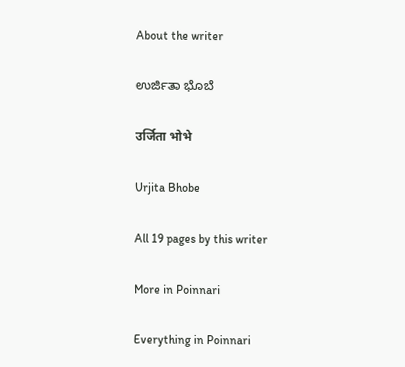About the writer

ಉರ್ಜಿತಾ ಭೊಬೆ

उर्जिता भोभे

Urjita Bhobe

All 19 pages by this writer

More in Poinnari

Everything in Poinnari